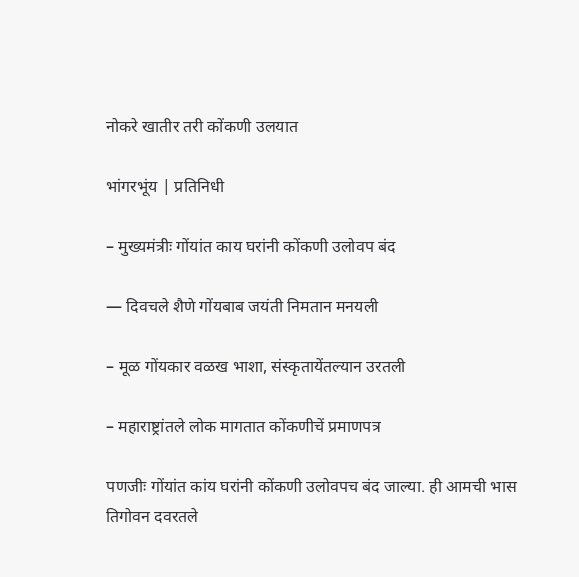नोकरे खातीर तरी कोंकणी उलयात

भांगरभूंय | प्रतिनिधी

– मुख्यमंत्रीः गोंयांत काय घरांनी कोंकणी उलोवप बंद

— दिवचले शैणे गोंयबाब जयंती निमतान मनयली

– मूळ गोंयकार वळख भाशा, संस्कृतायेंतल्यान उरतली

– महाराष्ट्रांतले लोक मागतात कोंकणीचें प्रमाणपत्र

पणजीः गोंयांत कांय घरांनी कोंकणी उलोवपच बंद जाल्या. ही आमची भास तिगोवन दवरतले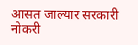आसत जाल्यार सरकारी नोकरी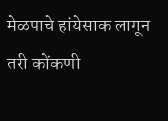मेळपाचे हांयेसाक लागून तरी कोंकणी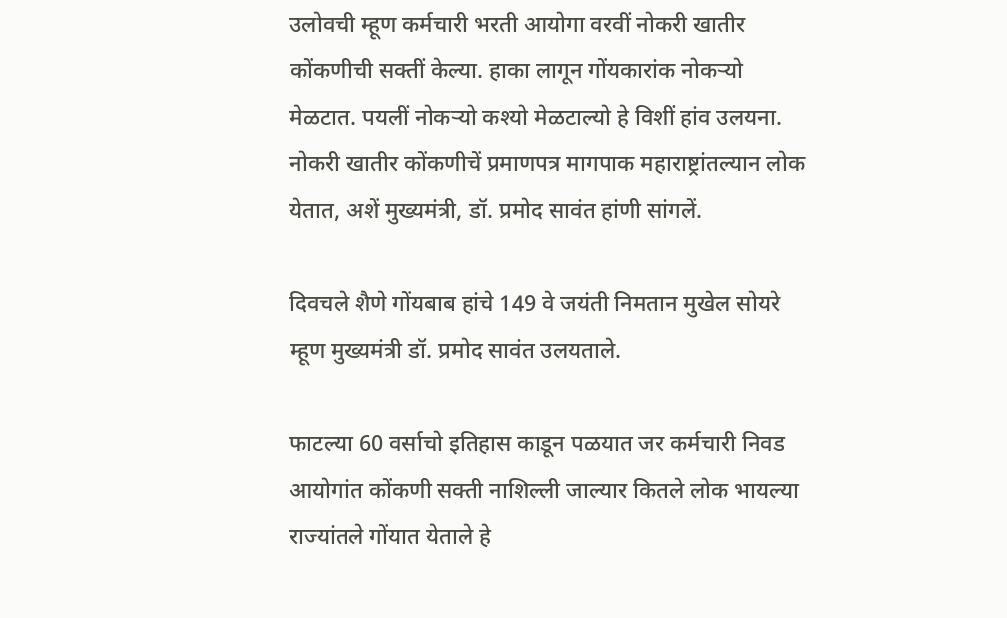उलोवची म्हूण कर्मचारी भरती आयोगा वरवीं नोकरी खातीर कोंकणीची सक्तीं केल्या. हाका लागून गोंयकारांक नोकऱ्यो मेळटात. पयलीं नोकऱ्यो कश्यो मेळटाल्यो हे विशीं हांव उलयना. नोकरी खातीर कोंकणीचें प्रमाणपत्र मागपाक महाराष्ट्रांतल्यान लोक येतात, अशें मुख्यमंत्री, डॉ. प्रमोद सावंत हांणी सांगलें.

दिवचले शैणे गोंयबाब हांचे 149 वे जयंती निमतान मुखेल सोयरे म्हूण मुख्यमंत्री डॉ. प्रमोद सावंत उलयताले.

फाटल्या 60 वर्साचो इतिहास काडून पळयात जर कर्मचारी निवड आयोगांत कोंकणी सक्ती नाशिल्ली जाल्यार कितले लोक भायल्या राज्यांतले गोंयात येताले हे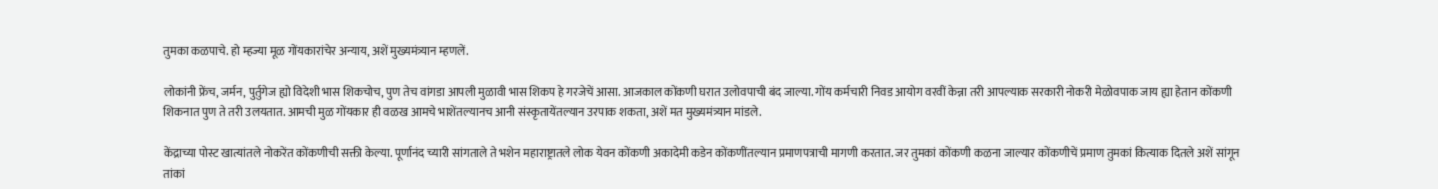तुमका कळपाचे. हो म्हज्या मूळ गोंयकारांचेर अन्याय, अशें मुख्यमंत्र्यान म्हणलें.

लोकांनी फ्रेंच, जर्मन, पुर्तुगेज ह्यो विदेशी भास शिकचोच, पुण तेच वांगडा आपली मुळावी भास शिकप हे गरजेचें आसा. आजकाल कोंकणी घरात उलोवपाची बंद जाल्या. गोंय कर्मचारी निवड आयोग वरवीं केन्ना तरी आपल्याक सरकारी नोकरी मेळोवपाक जाय ह्या हेतान कोंकणी शिकनात पुण ते तरी उलयतात. आमची मुळ गोंयकार ही वळख आमचे भाशेंतल्यानच आनी संस्कृतायेंतल्यान उरपाक शकता, अशें मत मुख्यमंत्र्यान मांडले.

केंद्राच्या पोस्ट खात्यांतले नोकरेंत कोंकणीची सक्ती केल्या. पूर्णानंद च्यारी सांगताले ते भशेन महाराष्ट्रातले लोक येवन कोंकणी अकादेमी कडेन कोंकणींतल्यान प्रमाणपत्राची मागणी करतात. जर तुमकां कोंकणी कळना जाल्यार कोंकणीचें प्रमाण तुमकां कित्याक दितले अशें सांगून तांकां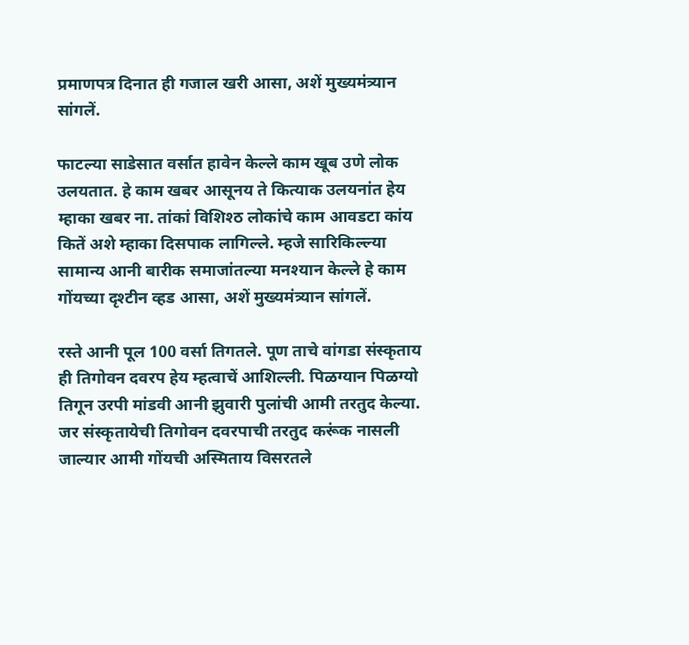प्रमाणपत्र दिनात ही गजाल खरी आसा, अशें मुख्यमंत्र्यान सांगलें.

फाटल्या साडेसात वर्सात हावेन केल्ले काम खूब उणे लोक उलयतात. हे काम खबर आसूनय ते कित्याक उलयनांत हेय म्हाका खबर ना. तांकां विशिश्ठ लोकांचे काम आवडटा कांय कितें अशे म्हाका दिसपाक लागिल्ले. म्हजे सारिकिल्ल्या सामान्य आनी बारीक समाजांतल्या मनश्यान केल्ले हे काम गोंयच्या दृश्टीन व्हड आसा, अशें मुख्यमंत्र्यान सांगलें.

रस्ते आनी पूल 100 वर्सा तिगतले. पूण ताचे वांगडा संस्कृताय ही तिगोवन दवरप हेय म्हत्वाचें आशिल्ली. पिळग्यान पिळग्यो तिगून उरपी मांडवी आनी झुवारी पुलांची आमी तरतुद केल्या. जर संस्कृतायेची तिगोवन दवरपाची तरतुद करूंक नासली जाल्यार आमी गोंयची अस्मिताय विसरतले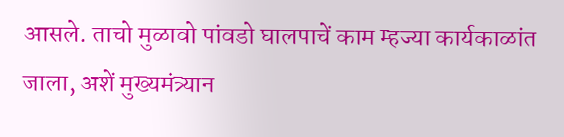आसले. ताचो मुळावो पांवडो घालपाचें काम म्हज्या कार्यकाळांत जाला, अशें मुख्यमंत्र्यान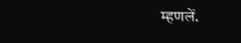म्हणलें.